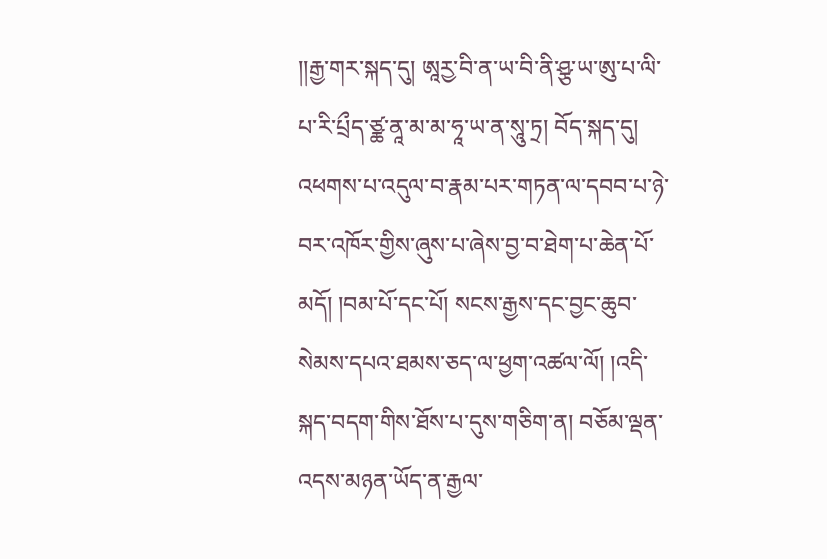།།རྒྱ་གར་སྐད་དུ། ཨཱརྱ་བི་ན་ཡ་བི་ནི་ཤྩ་ཡ་ཨུ་པ་ལི་པ་རི་པྲྀད་ཙྪ་ནཱ་མ་མ་ཧཱ་ཡ་ན་སཱུ་ཏྲ། བོད་སྐད་དུ། འཕགས་པ་འདུལ་བ་རྣམ་པར་གཏན་ལ་དབབ་པ་ཉེ་བར་འཁོར་གྱིས་ཞུས་པ་ཞེས་བྱ་བ་ཐེག་པ་ཆེན་པོ་མདོ། །བམ་པོ་དང་པོ། སངས་རྒྱས་དང་བྱང་ཆུབ་སེམས་དཔའ་ཐམས་ཅད་ལ་ཕྱག་འཚལ་ལོ། །འདི་སྐད་བདག་གིས་ཐོས་པ་དུས་གཅིག་ན། བཅོམ་ལྡན་འདས་མཉན་ཡོད་ན་རྒྱལ་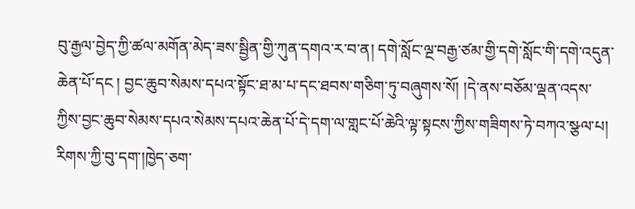བུ་རྒྱལ་བྱེད་ཀྱི་ཚལ་མགོན་མེད་ཟས་སྦྱིན་གྱི་ཀུན་དགའ་ར་བ་ན། དགེ་སློང་ལྔ་བརྒྱ་ཙམ་གྱི་དགེ་སློང་གི་དགེ་འདུན་ཆེན་པོ་དང ། བྱང་ཆུབ་སེམས་དཔའ་སྟོང་ཐ་མ་པ་དང་ཐབས་གཅིག་ཏུ་བཞུགས་སོ། །དེ་ནས་བཅོམ་ལྡན་འདས་ཀྱིས་བྱང་ཆུབ་སེམས་དཔའ་སེམས་དཔའ་ཆེན་པོ་དེ་དག་ལ་གླང་པོ་ཆེའི་ལྟ་སྟངས་ཀྱིས་གཟིགས་ཏེ་བཀའ་སྩལ་པ། རིགས་ཀྱི་བུ་དག་།ཁྱེད་ཅག་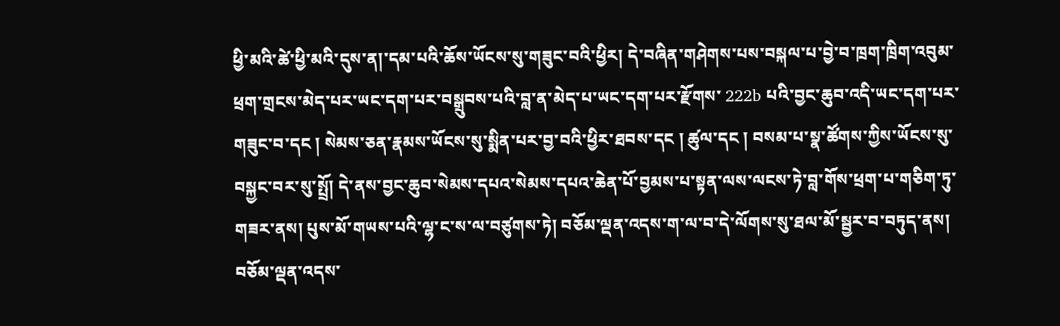ཕྱི་མའི་ཚེ་ཕྱི་མའི་དུས་ན།་དམ་པའི་ཆོས་ཡོངས་སུ་གཟུང་བའི་ཕྱིར། དེ་བཞིན་གཤེགས་པས་བསྐལ་པ་བྱེ་བ་ཁྲག་ཁྲིག་འབུམ་ཕྲག་གྲངས་མེད་པར་ཡང་དག་པར་བསྒྲུབས་པའི་བླ་ན་མེད་པ་ཡང་དག་པར་རྫོགས་ 222b པའི་བྱང་ཆུབ་འདི་ཡང་དག་པར་གཟུང་བ་དང ། སེམས་ཅན་རྣམས་ཡོངས་སུ་སྨིན་པར་བྱ་བའི་ཕྱིར་ཐབས་དང ། ཚུལ་དང ། བསམ་པ་སྣ་ཚོགས་ཀྱིས་ཡོངས་སུ་བསྐྱང་བར་སུ་སྤྲོ། དེ་ནས་བྱང་ཆུབ་སེམས་དཔའ་སེམས་དཔའ་ཆེན་པོ་བྱམས་པ་སྟན་ལས་ལངས་ཏེ་བླ་གོས་ཕྲག་པ་གཅིག་ཏུ་གཟར་ནས། པུས་མོ་གཡས་པའི་ལྷ་ང་ས་ལ་བཙུགས་ཏེ། བཅོམ་ལྡན་འདས་ག་ལ་བ་དེ་ལོགས་སུ་ཐལ་མོ་སྦྱར་བ་བཏུད་ནས། བཅོམ་ལྡན་འདས་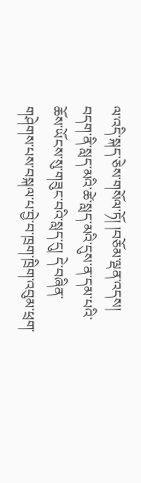ལ་འདི་སྐད་ཅེས་གསོལ་ཏོ། །བཅོམ་ལྡན་འདས། བདག་ནི་སླད་མའི་ཚེ་སླད་མའི་དུས་ན་དམ་པའི་ཆོས་ཡོངས་སུ་གཟུང་བའི་སླད་དུ། དེ་བཞིན་གཤེགས་པས་བསྐལ་པ་བྱེ་བ་ཁྲག་ཁྲིག་འབུམ་ཕྲག་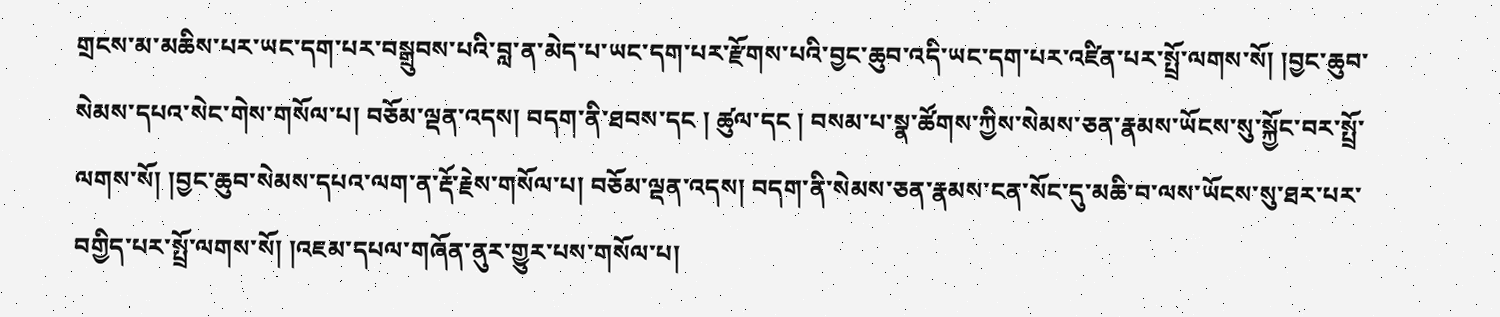གྲངས་མ་མཆིས་པར་ཡང་དག་པར་བསྒྲུབས་པའི་བླ་ན་མེད་པ་ཡང་དག་པར་རྫོགས་པའི་བྱང་ཆུབ་འདི་ཡང་དག་པར་འཛིན་པར་སྤྲོ་ལགས་སོ། །བྱང་ཆུབ་སེམས་དཔའ་སེང་གེས་གསོལ་པ། བཅོམ་ལྡན་འདས། བདག་ནི་ཐབས་དང ། ཚུལ་དང ། བསམ་པ་སྣ་ཚོགས་ཀྱིས་སེམས་ཅན་རྣམས་ཡོངས་སུ་སྐྱོང་བར་སྤྲོ་ལགས་སོ། །བྱང་ཆུབ་སེམས་དཔའ་ལག་ན་རྡོ་རྗེས་གསོལ་པ། བཅོམ་ལྡན་འདས། བདག་ནི་སེམས་ཅན་རྣམས་ངན་སོང་དུ་མཆི་བ་ལས་ཡོངས་སུ་ཐར་པར་བགྱིད་པར་སྤྲོ་ལགས་སོ། །འཇམ་དཔལ་གཞོན་ནུར་གྱུར་པས་གསོལ་པ།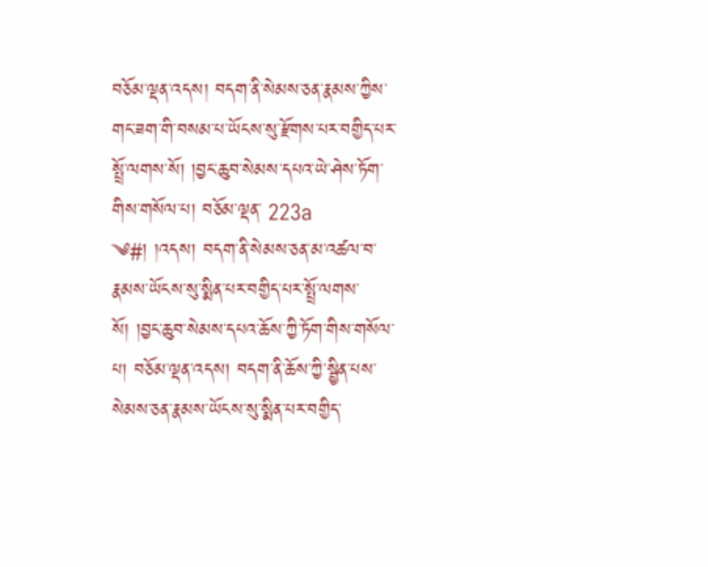བཅོམ་ལྡན་འདས། བདག་ནི་སེམས་ཅན་རྣམས་ཀྱིས་གང་ཟག་གི་བསམ་པ་ཡོངས་སུ་རྫོགས་པར་བགྱིད་པར་སྤྲོ་ལགས་སོ། །བྱང་ཆུབ་སེམས་དཔའ་ཡེ་ཤེས་ཏོག་གིས་གསོལ་པ། བཅོམ་ལྡན་ 223a ༄#། །འདས། བདག་ནི་སེམས་ཅན་མ་འཚལ་བ་རྣམས་ཡོངས་སུ་སྨིན་པར་བགྱིད་པར་སྤྲོ་ལགས་སོ། །བྱང་ཆུབ་སེམས་དཔའ་ཆོས་ཀྱི་ཏོག་གིས་གསོལ་པ། བཅོམ་ལྡན་འདས། བདག་ནི་ཆོས་ཀྱི་སྦྱིན་པས་སེམས་ཅན་རྣམས་ཡོངས་སུ་སྨིན་པར་བགྱིད་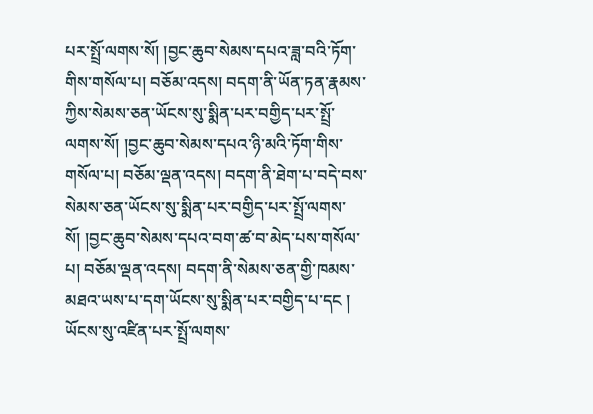པར་སྤྲོ་ལགས་སོ། །བྱང་ཆུབ་སེམས་དཔའ་ཟླ་བའི་ཏོག་གིས་གསོལ་པ། བཅོམ་འདས། བདག་ནི་ཡོན་ཏན་རྣམས་ཀྱིས་སེམས་ཅན་ཡོངས་སུ་སྨིན་པར་བགྱིད་པར་སྤྲོ་ལགས་སོ། །བྱང་ཆུབ་སེམས་དཔའ་ཉི་མའི་ཏོག་གིས་གསོལ་པ། བཅོམ་ལྡན་འདས། བདག་ནི་ཐེག་པ་བདེ་བས་སེམས་ཅན་ཡོངས་སུ་སྨིན་པར་བགྱིད་པར་སྤྲོ་ལགས་སོ། །བྱང་ཆུབ་སེམས་དཔའ་བག་ཚ་བ་མེད་པས་གསོལ་པ། བཅོམ་ལྡན་འདས། བདག་ནི་སེམས་ཅན་གྱི་ཁམས་མཐའ་ཡས་པ་དག་ཡོངས་སུ་སྨིན་པར་བགྱིད་པ་དང ། ཡོངས་སུ་འཛིན་པར་སྤྲོ་ལགས་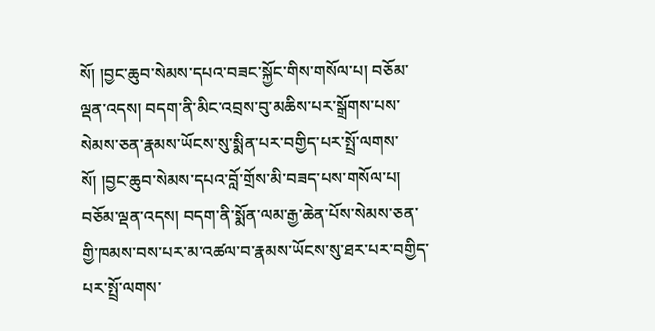སོ། །བྱང་ཆུབ་སེམས་དཔའ་བཟང་སྐྱོང་གིས་གསོལ་པ། བཅོམ་ལྡན་འདས། བདག་ནི་མིང་འབྲས་བུ་མཆིས་པར་སྒྲོགས་པས་སེམས་ཅན་རྣམས་ཡོངས་སུ་སྨིན་པར་བགྱིད་པར་སྤྲོ་ལགས་སོ། །བྱང་ཆུབ་སེམས་དཔའ་བློ་གྲོས་མི་བཟད་པས་གསོལ་པ། བཅོམ་ལྡན་འདས། བདག་ནི་སྨོན་ལམ་རྒྱ་ཆེན་པོས་སེམས་ཅན་གྱི་ཁམས་བས་པར་མ་འཚལ་བ་རྣམས་ཡོངས་སུ་ཐར་པར་བགྱིད་པར་སྤྲོ་ལགས་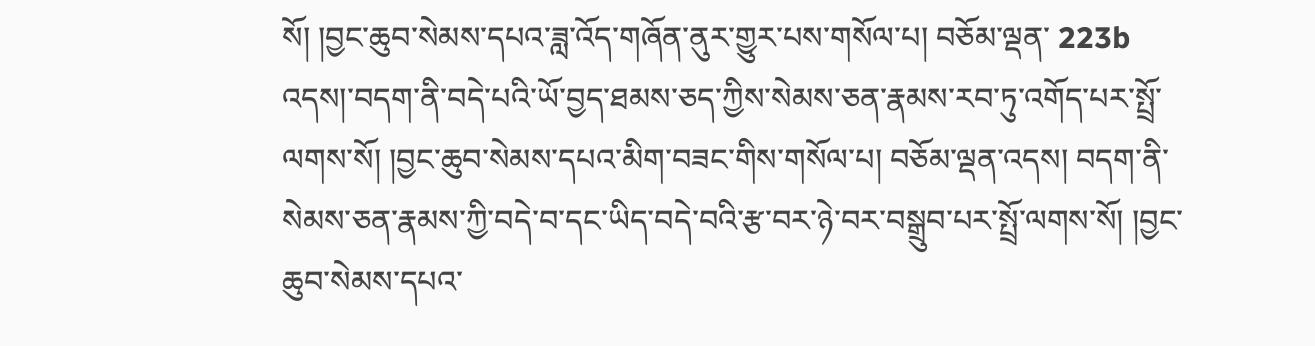སོ། །བྱང་ཆུབ་སེམས་དཔའ་ཟླ་འོད་གཞོན་ནུར་གྱུར་པས་གསོལ་པ། བཅོམ་ལྡན་ 223b འདས།་བདག་ནི་བདེ་པའི་ཡོ་བྱད་ཐམས་ཅད་ཀྱིས་སེམས་ཅན་རྣམས་རབ་ཏུ་འགོད་པར་སྤྲོ་ལགས་སོ། །བྱང་ཆུབ་སེམས་དཔའ་མིག་བཟང་གིས་གསོལ་པ། བཅོམ་ལྡན་འདས། བདག་ནི་སེམས་ཅན་རྣམས་ཀྱི་བདེ་བ་དང་ཡིད་བདེ་བའི་རྩ་བར་ཉེ་བར་བསྒྲུབ་པར་སྤྲོ་ལགས་སོ། །བྱང་ཆུབ་སེམས་དཔའ་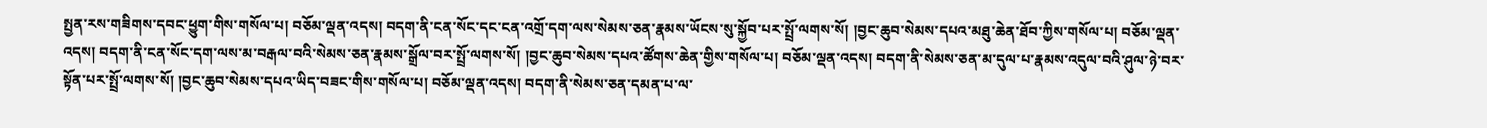སྤྱན་རས་གཟིགས་དབང་ཕྱུག་གིས་གསོལ་པ། བཅོམ་ལྡན་འདས། བདག་ནི་ངན་སོང་དང་ངན་འགྲོ་དག་ལས་སེམས་ཅན་རྣམས་ཡོངས་སུ་སྐྱོབ་པར་སྤྲོ་ལགས་སོ། །བྱང་ཆུབ་སེམས་དཔའ་མཐུ་ཆེན་ཐོབ་ཀྱིས་གསོལ་པ། བཅོམ་ལྡན་འདས། བདག་ནི་ངན་སོང་དག་ལས་མ་བརྒལ་བའི་སེམས་ཅན་རྣམས་སྒྲོལ་བར་སྤྲོ་ལགས་སོ། །བྱང་ཆུབ་སེམས་དཔའ་ཚོགས་ཆེན་གྱིས་གསོལ་པ། བཅོམ་ལྡན་འདས། བདག་ནི་སེམས་ཅན་མ་དུལ་པ་རྣམས་འདུལ་བའི་ཤུལ་ཉེ་བར་སྟོན་པར་སྤྲོ་ལགས་སོ། །བྱང་ཆུབ་སེམས་དཔའ་ཡིད་བཟང་གིས་གསོལ་པ། བཅོམ་ལྡན་འདས། བདག་ནི་སེམས་ཅན་དམན་པ་ལ་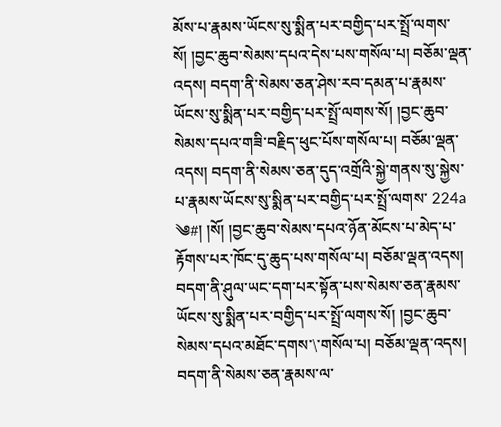མོས་པ་རྣམས་ཡོངས་སུ་སྨིན་པར་བགྱིད་པར་སྤྲོ་ལགས་སོ། །བྱང་ཆུབ་སེམས་དཔའ་དེས་པས་གསོལ་པ། བཅོམ་ལྡན་འདས། བདག་ནི་སེམས་ཅན་ཤེས་རབ་དམན་པ་རྣམས་ཡོངས་སུ་སྨིན་པར་བགྱིད་པར་སྤྲོ་ལགས་སོ། །བྱང་ཆུབ་སེམས་དཔའ་གཟི་བརྗིད་ཕུང་པོས་གསོལ་པ། བཅོམ་ལྡན་འདས། བདག་ནི་སེམས་ཅན་དུད་འགྲོའི་སྐྱེ་གནས་སུ་སྐྱེས་པ་རྣམས་ཡོངས་སུ་སྨིན་པར་བགྱིད་པར་སྤྲོ་ལགས་ 224a ༄#། །སོ། །བྱང་ཆུབ་སེམས་དཔའ་ཉོན་མོངས་པ་མེད་པ་རྟོགས་པར་ཁོང་དུ་ཆུད་པས་གསོལ་པ། བཅོམ་ལྡན་འདས། བདག་ནི་ཤུལ་ཡང་དག་པར་སྟོན་པས་སེམས་ཅན་རྣམས་ཡོངས་སུ་སྨིན་པར་བགྱིད་པར་སྤྲོ་ལགས་སོ། །བྱང་ཆུབ་སེམས་དཔའ་མཐོང་དགས་\་གསོལ་པ། བཅོམ་ལྡན་འདས། བདག་ནི་སེམས་ཅན་རྣམས་ལ་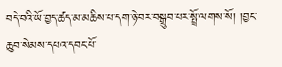བདེ་བའི་ཡོ་བྱད་ཚད་མ་མཆིས་པ་དག་ཉེ་བར་བསྒྲུབ་པར་སྤྲོ་ལགས་སོ། །བྱང་ཆུབ་སེམས་དཔའ་དབང་པོ་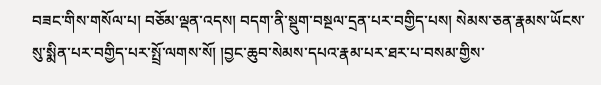བཟང་གིས་གསོལ་པ། བཅོམ་ལྡན་འདས། བདག་ནི་སྡུག་བསྔལ་དྲན་པར་བགྱིད་པས། སེམས་ཅན་རྣམས་ཡོངས་སུ་སྨིན་པར་བགྱིད་པར་སྤྲོ་ལགས་སོ། །བྱང་ཆུབ་སེམས་དཔའ་རྣམ་པར་ཐར་པ་བསམ་གྱིས་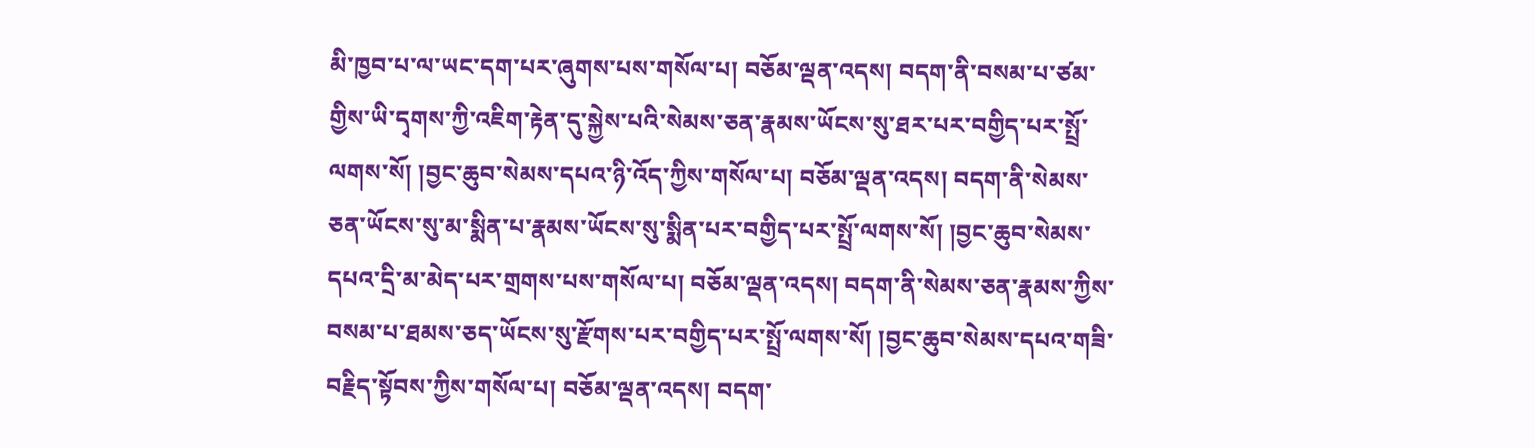མི་ཁྱབ་པ་ལ་ཡང་དག་པར་ཞུགས་པས་གསོལ་པ། བཅོམ་ལྡན་འདས། བདག་ནི་བསམ་པ་ཙམ་གྱིས་ཡི་དྭགས་ཀྱི་འཇིག་རྟེན་དུ་སྐྱེས་པའི་སེམས་ཅན་རྣམས་ཡོངས་སུ་ཐར་པར་བགྱིད་པར་སྤྲོ་ལགས་སོ། །བྱང་ཆུབ་སེམས་དཔའ་ཉི་འོད་ཀྱིས་གསོལ་པ། བཅོམ་ལྡན་འདས། བདག་ནི་སེམས་ཅན་ཡོངས་སུ་མ་སྨིན་པ་རྣམས་ཡོངས་སུ་སྨིན་པར་བགྱིད་པར་སྤྲོ་ལགས་སོ། །བྱང་ཆུབ་སེམས་དཔའ་དྲི་མ་མེད་པར་གྲགས་པས་གསོལ་པ། བཅོམ་ལྡན་འདས། བདག་ནི་སེམས་ཅན་རྣམས་ཀྱིས་བསམ་པ་ཐམས་ཅད་ཡོངས་སུ་རྫོགས་པར་བགྱིད་པར་སྤྲོ་ལགས་སོ། །བྱང་ཆུབ་སེམས་དཔའ་གཟི་བརྗིད་སྟོབས་ཀྱིས་གསོལ་པ། བཅོམ་ལྡན་འདས། བདག་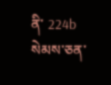ནི་ 224b སེམས་ཅན་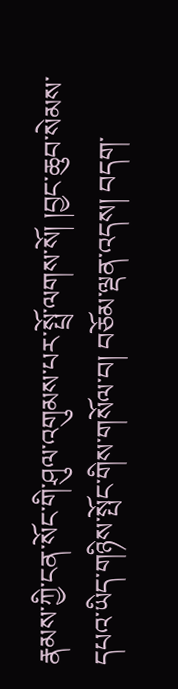རྣམས་ཀྱི་ངན་སོང་གི་ཤུལ་འགུམས་པར་སྤྲོ་ལགས་སོ། །བྱང་ཆུབ་སེམས་དཔའ་ཡིད་གཉིས་སྤོང་གིས་གསོལ་བ། བཅོམ་ལྡན་འདས། བདག་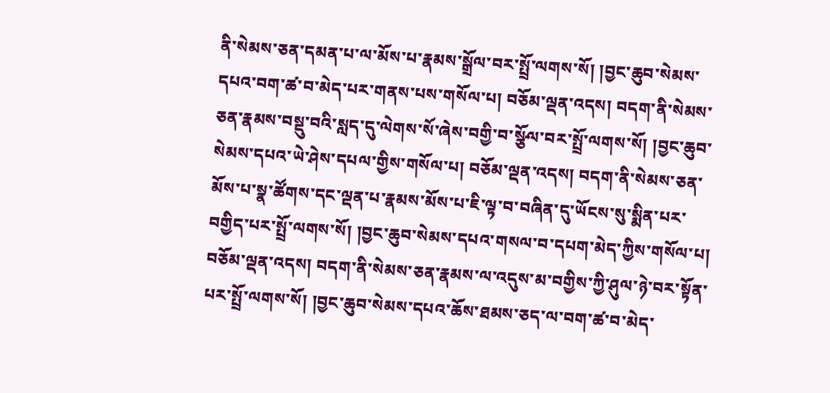ནི་སེམས་ཅན་དམན་པ་ལ་མོས་པ་རྣམས་སྒྲོལ་བར་སྤྲོ་ལགས་སོ། །བྱང་ཆུབ་སེམས་དཔའ་བག་ཚ་བ་མེད་པར་གནས་པས་གསོལ་པ། བཅོམ་ལྡན་འདས། བདག་ནི་སེམས་ཅན་རྣམས་བསྡུ་བའི་སླད་དུ་ལེགས་སོ་ཞེས་བགྱི་བ་སྩོལ་བར་སྤྲོ་ལགས་སོ། །བྱང་ཆུབ་སེམས་དཔའ་ཡེ་ཤེས་དཔལ་གྱིས་གསོལ་པ། བཅོམ་ལྡན་འདས། བདག་ནི་སེམས་ཅན་མོས་པ་སྣ་ཚོགས་དང་ལྡན་པ་རྣམས་མོས་པ་ཇི་ལྟ་བ་བཞིན་དུ་ཡོངས་སུ་སྨིན་པར་བགྱིད་པར་སྤྲོ་ལགས་སོ། །བྱང་ཆུབ་སེམས་དཔའ་གསལ་བ་དཔག་མེད་ཀྱིས་གསོལ་པ། བཅོམ་ལྡན་འདས། བདག་ནི་སེམས་ཅན་རྣམས་ལ་འདུས་མ་བགྱིས་ཀྱི་ཤུལ་ཉེ་བར་སྟོན་པར་སྤྲོ་ལགས་སོ། །བྱང་ཆུབ་སེམས་དཔའ་ཆོས་ཐམས་ཅད་ལ་བག་ཚ་བ་མེད་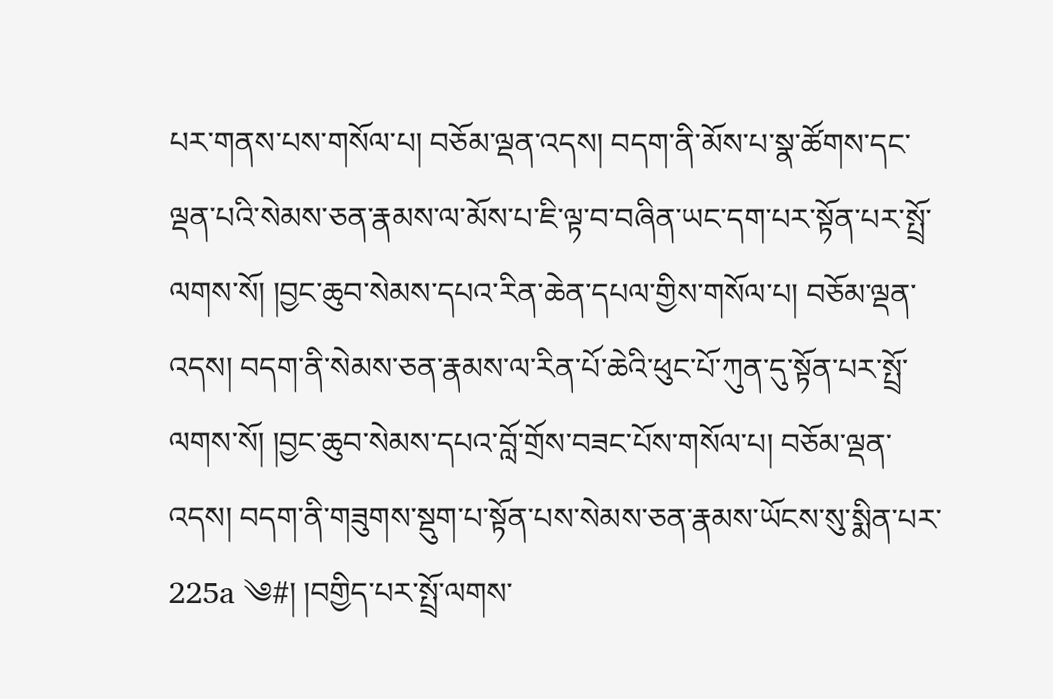པར་གནས་པས་གསོལ་པ། བཅོམ་ལྡན་འདས། བདག་ནི་མོས་པ་སྣ་ཚོགས་དང་ལྡན་པའི་སེམས་ཅན་རྣམས་ལ་མོས་པ་ཇི་ལྟ་བ་བཞིན་ཡང་དག་པར་སྟོན་པར་སྤྲོ་ལགས་སོ། །བྱང་ཆུབ་སེམས་དཔའ་རིན་ཆེན་དཔལ་གྱིས་གསོལ་པ། བཅོམ་ལྡན་འདས། བདག་ནི་སེམས་ཅན་རྣམས་ལ་རིན་པོ་ཆེའི་ཕུང་པོ་ཀུན་དུ་སྟོན་པར་སྤྲོ་ལགས་སོ། །བྱང་ཆུབ་སེམས་དཔའ་བློ་གྲོས་བཟང་པོས་གསོལ་པ། བཅོམ་ལྡན་འདས། བདག་ནི་གཟུགས་སྡུག་པ་སྟོན་པས་སེམས་ཅན་རྣམས་ཡོངས་སུ་སྨིན་པར་ 225a ༄#། །བགྱིད་པར་སྤྲོ་ལགས་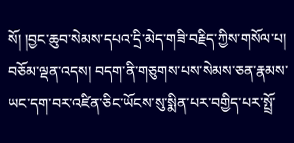སོ། །བྱང་ཆུབ་སེམས་དཔའ་དྲི་མེད་གཟི་བརྗིད་ཀྱིས་གསོལ་པ། བཅོམ་ལྡན་འདས། བདག་ནི་གཅུགས་པས་སེམས་ཅན་རྣམས་ཡང་དག་བར་འཛིན་ཅིང་ཡོངས་སུ་སྨིན་པར་བགྱིད་པར་སྤྲོ་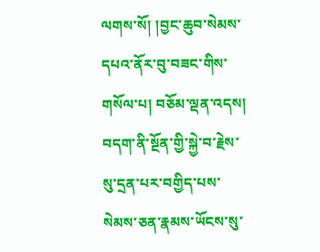ལགས་སོ། །བྱང་ཆུབ་སེམས་དཔའ་ནོར་བུ་བཟང་གིས་གསོལ་པ། བཅོམ་ལྡན་འདས། བདག་ནི་སྔོན་གྱི་སྐྱེ་བ་རྗེས་སུ་དྲན་པར་བགྱིད་པས་སེམས་ཅན་རྣམས་ཡོངས་སུ་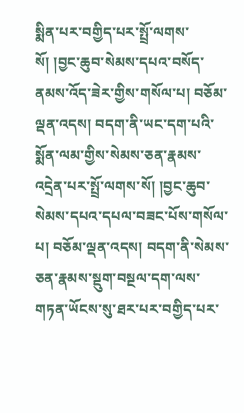སྨིན་པར་བགྱིད་པར་སྤྲོ་ལགས་སོ། །བྱང་ཆུབ་སེམས་དཔའ་བསོད་ནམས་འོད་ཟེར་གྱིས་གསོལ་པ། བཅོམ་ལྡན་འདས། བདག་ནི་ཡང་དག་པའི་སྨོན་ལམ་གྱིས་སེམས་ཅན་རྣམས་འདྲེན་པར་སྤྲོ་ལགས་སོ། །བྱང་ཆུབ་སེམས་དཔའ་དཔལ་བཟང་པོས་གསོལ་པ། བཅོམ་ལྡན་འདས། བདག་ནི་སེམས་ཅན་རྣམས་སྡུག་བསྔལ་དག་ལས་གཏན་ཡོངས་སུ་ཐར་པར་བགྱིད་པར་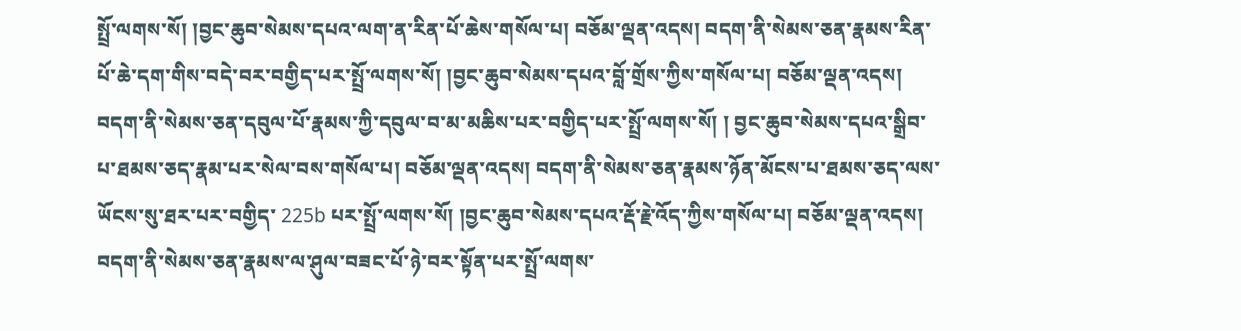སྤྲོ་ལགས་སོ། །བྱང་ཆུབ་སེམས་དཔའ་ལག་ན་རིན་པོ་ཆེས་གསོལ་པ། བཅོམ་ལྡན་འདས། བདག་ནི་སེམས་ཅན་རྣམས་རིན་པོ་ཆེ་དག་གིས་བདེ་བར་བགྱིད་པར་སྤྲོ་ལགས་སོ། །བྱང་ཆུབ་སེམས་དཔའ་བློ་གྲོས་ཀྱིས་གསོལ་པ། བཅོམ་ལྡན་འདས། བདག་ནི་སེམས་ཅན་དབུལ་པོ་རྣམས་ཀྱི་དབུལ་བ་མ་མཆིས་པར་བགྱིད་པར་སྤྲོ་ལགས་སོ། ། བྱང་ཆུབ་སེམས་དཔའ་སྒྲིབ་པ་ཐམས་ཅད་རྣམ་པར་སེལ་བས་གསོལ་པ། བཅོམ་ལྡན་འདས། བདག་ནི་སེམས་ཅན་རྣམས་ཉོན་མོངས་པ་ཐམས་ཅད་ལས་ཡོངས་སུ་ཐར་པར་བགྱིད་ 225b པར་སྤྲོ་ལགས་སོ། །བྱང་ཆུབ་སེམས་དཔའ་རྡོ་རྗེ་འོད་ཀྱིས་གསོལ་པ། བཅོམ་ལྡན་འདས། བདག་ནི་སེམས་ཅན་རྣམས་ལ་ཤུལ་བཟང་པོ་ཉེ་བར་སྟོན་པར་སྤྲོ་ལགས་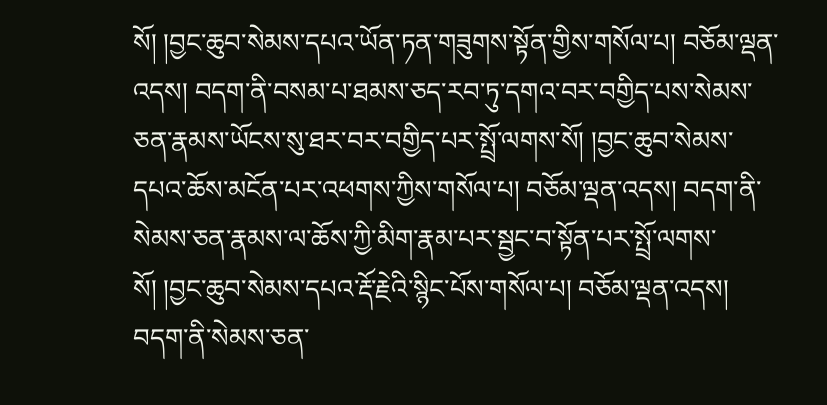སོ། །བྱང་ཆུབ་སེམས་དཔའ་ཡོན་ཏན་གཟུགས་སྟོན་གྱིས་གསོལ་པ། བཅོམ་ལྡན་འདས། བདག་ནི་བསམ་པ་ཐམས་ཅད་རབ་ཏུ་དགའ་བར་བགྱིད་པས་སེམས་ཅན་རྣམས་ཡོངས་སུ་ཐར་བར་བགྱིད་པར་སྤྲོ་ལགས་སོ། །བྱང་ཆུབ་སེམས་དཔའ་ཆོས་མངོན་པར་འཕགས་ཀྱིས་གསོལ་པ། བཅོམ་ལྡན་འདས། བདག་ནི་སེམས་ཅན་རྣམས་ལ་ཆོས་ཀྱི་མིག་རྣམ་པར་སྦྱང་བ་སྟོན་པར་སྤྲོ་ལགས་སོ། །བྱང་ཆུབ་སེམས་དཔའ་རྡོ་རྗེའི་སྙིང་པོས་གསོལ་པ། བཅོམ་ལྡན་འདས། བདག་ནི་སེམས་ཅན་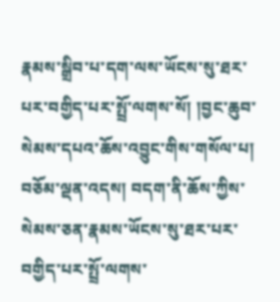རྣམས་སྒྲིབ་པ་དག་ལས་ཡོངས་སུ་ཐར་པར་བགྱིད་པར་སྤྲོ་ལགས་སོ། །བྱང་ཆུབ་སེམས་དཔའ་ཆོས་འབྱུང་གིས་གསོལ་པ། བཅོམ་ལྡན་འདས། བདག་ནི་ཆོས་ཀྱིས་སེམས་ཅན་རྣམས་ཡོངས་སུ་ཐར་པར་བགྱིད་པར་སྤྲོ་ལགས་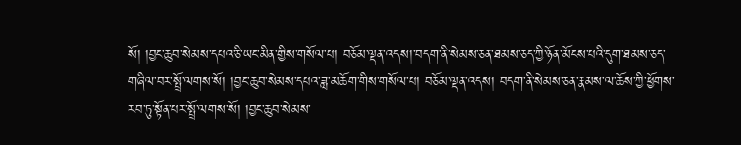སོ། །བྱང་ཆུབ་སེམས་དཔའ་ཅི་ཡང་མིན་གྱིས་གསོལ་པ། བཅོམ་ལྡན་འདས།་བདག་ནི་སེམས་ཅན་ཐམས་ཅད་ཀྱི་ཉོན་མོངས་པའི་དུག་ཐམས་ཅད་གཞིལ་བར་སྤྲོ་ལགས་སོ། །བྱང་ཆུབ་སེམས་དཔའ་ཟླ་མཆོག་གིས་གསོལ་པ། བཅོམ་ལྡན་འདས། བདག་ནི་སེམས་ཅན་རྣམས་ལ་ཆོས་ཀྱི་ཕྱོགས་རབ་ཏུ་སྟོན་པར་སྤྲོ་ལགས་སོ། །བྱང་ཆུབ་སེམས་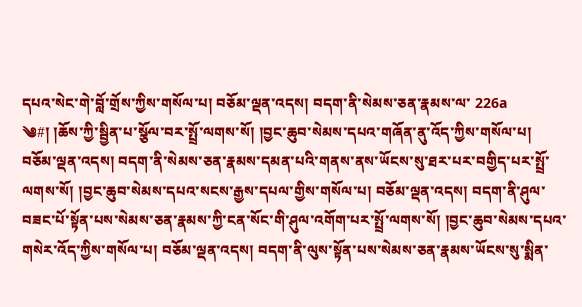དཔའ་སེང་གེ་བློ་གྲོས་ཀྱིས་གསོལ་པ། བཅོམ་ལྡན་འདས། བདག་ནི་སེམས་ཅན་རྣམས་ལ་ 226a ༄#། །ཆོས་ཀྱི་སྦྱིན་པ་སྩོལ་བར་སྤྲོ་ལགས་སོ། །བྱང་ཆུབ་སེམས་དཔའ་གཞོན་ནུ་འོད་ཀྱིས་གསོལ་པ། བཅོམ་ལྡན་འདས། བདག་ནི་སེམས་ཅན་རྣམས་དམན་པའི་གནས་ནས་ཡོངས་སུ་ཐར་པར་བགྱིད་པར་སྤྲོ་ལགས་སོ། །བྱང་ཆུབ་སེམས་དཔའ་སངས་རྒྱས་དཔལ་གྱིས་གསོལ་པ། བཅོམ་ལྡན་འདས། བདག་ནི་ཤུལ་བཟང་པོ་སྟོན་པས་སེམས་ཅན་རྣམས་ཀྱི་ངན་སོང་གི་ཤུལ་འགོག་པར་སྤྲོ་ལགས་སོ། །བྱང་ཆུབ་སེམས་དཔའ་གསེར་འོད་ཀྱིས་གསོལ་པ། བཅོམ་ལྡན་འདས། བདག་ནི་ལུས་སྟོན་པས་སེམས་ཅན་རྣམས་ཡོངས་སུ་སྨིན་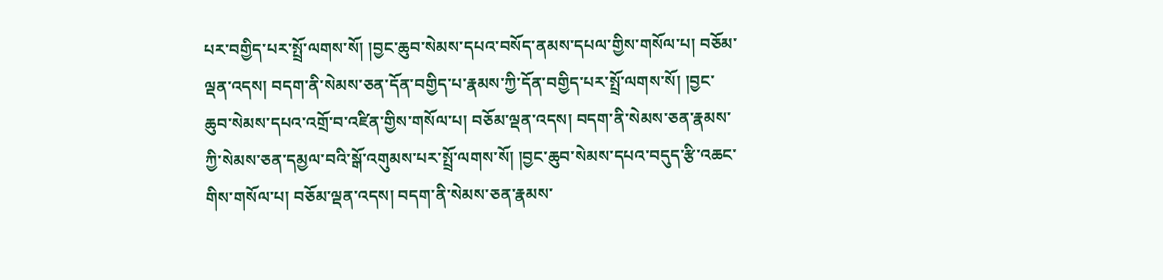པར་བགྱིད་པར་སྤྲོ་ལགས་སོ། །བྱང་ཆུབ་སེམས་དཔའ་བསོད་ནམས་དཔལ་གྱིས་གསོལ་པ། བཅོམ་ལྡན་འདས། བདག་ནི་སེམས་ཅན་དོན་བགྱིད་པ་རྣམས་ཀྱི་དོན་བགྱིད་པར་སྤྲོ་ལགས་སོ། །བྱང་ཆུབ་སེམས་དཔའ་འགྲོ་བ་འཛིན་གྱིས་གསོལ་པ། བཅོམ་ལྡན་འདས། བདག་ནི་སེམས་ཅན་རྣམས་ཀྱི་སེམས་ཅན་དམྱལ་བའི་སྒོ་འགུམས་པར་སྤྲོ་ལགས་སོ། །བྱང་ཆུབ་སེམས་དཔའ་བདུད་རྩི་འཆང་གིས་གསོལ་པ། བཅོམ་ལྡན་འདས། བདག་ནི་སེམས་ཅན་རྣམས་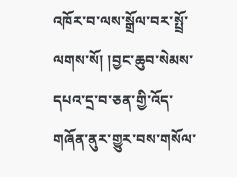འཁོར་བ་ལས་སྒྲོལ་བར་སྤྲོ་ལགས་སོ། །བྱང་ཆུབ་སེམས་དཔའ་དྲ་བ་ཅན་གྱི་འོད་གཞོན་ནུར་གྱུར་བས་གསོལ་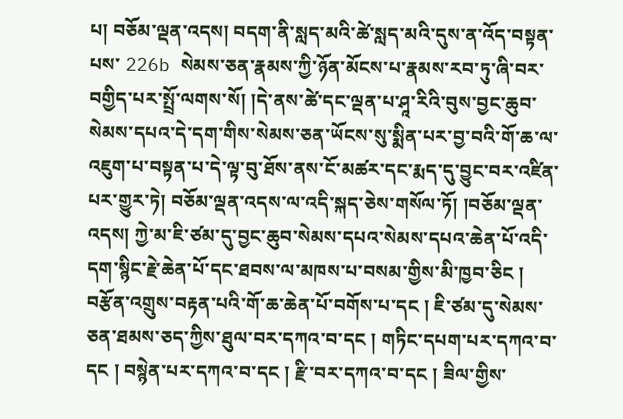པ། བཅོམ་ལྡན་འདས། བདག་ནི་སླད་མའི་ཚེ་སླད་མའི་དུས་ན་འོད་བསྟན་པས་ 226b སེམས་ཅན་རྣམས་ཀྱི་ཉོན་མོངས་པ་རྣམས་རབ་ཏུ་ཞི་བར་བགྱིད་པར་སྤྲོ་ལགས་སོ། །དེ་ནས་ཚེ་དང་ལྡན་པ་ཤཱ་རིའི་བུས་བྱང་ཆུབ་སེམས་དཔའ་དེ་དག་གིས་སེམས་ཅན་ཡོངས་སུ་སྨིན་པར་བྱ་བའི་གོ་ཆ་ལ་འཇུག་པ་བསྟན་པ་དེ་ལྟ་བུ་ཐོས་ནས་ངོ་མཚར་དང་རྨད་དུ་བྱུང་བར་འཛིན་པར་གྱུར་ཏེ། བཅོམ་ལྡན་འདས་ལ་འདི་སྐད་ཅེས་གསོལ་ཏོ། །བཅོམ་ལྡན་འདས། ཀྱེ་མ་ཇི་ཙམ་དུ་བྱང་ཆུབ་སེམས་དཔའ་སེམས་དཔའ་ཆེན་པོ་འདི་དག་སྙིང་རྗེ་ཆེན་པོ་དང་ཐབས་ལ་མཁས་པ་བསམ་གྱིས་མི་ཁྱབ་ཅིང ། བརྩོན་འགྲུས་བརྟན་པའི་གོ་ཆ་ཆེན་པོ་བགོས་པ་དང ། ཇི་ཙམ་དུ་སེམས་ཅན་ཐམས་ཅད་ཀྱིས་ཐུལ་བར་དཀའ་བ་དང ། གཏིང་དཔག་པར་དཀའ་བ་དང ། བསྙེན་པར་དཀའ་བ་དང ། རྫི་བར་དཀའ་བ་དང ། ཟིལ་གྱིས་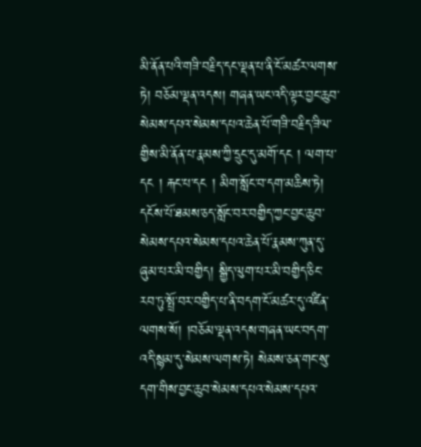མི་ནོན་པའི་གཟི་བརྗིད་དང་ལྡན་པ་ནི་ངོ་མཚར་ལགས་ཏེ། བཅོམ་ལྡན་འདས། གཞན་ཡང་འདི་ལྟར་བྱང་ཆུབ་སེམས་དཔའ་སེམས་དཔའ་ཆེན་པོ་གཟི་བརྗིད་ཟིལ་གྱིས་མི་ནོན་པ་རྣམས་ཀྱི་དྲུང་དུ་མགོ་དང ། ལག་པ་དང ། རྐང་པ་དང ། མིག་སློང་བ་དག་མཆིས་ཏེ། དངོས་པོ་ཐམས་ཅད་སློང་བར་བགྱིད་ཀྱང་བྱང་ཆུབ་སེམས་དཔའ་སེམས་དཔའ་ཆེན་པོ་རྣམས་ཀུན་དུ་ཞུམ་པར་མི་བགྱིད། སྒྱིད་ལུག་པར་མི་བགྱིད་ཅིང་རབ་ཏུ་སྤྲོ་བར་བགྱིད་པ་ནི་བདག་ངོ་མཚར་དུ་འཛིན་ལགས་སོ། །བཅོམ་ལྡན་འདས་གཞན་ཡང་བདག་འདི་སྙམ་དུ་སེམས་ལགས་ཏེ། སེམས་ཅན་གང་སུ་དག་གིས་བྱང་ཆུབ་སེམས་དཔའ་སེམས་དཔའ་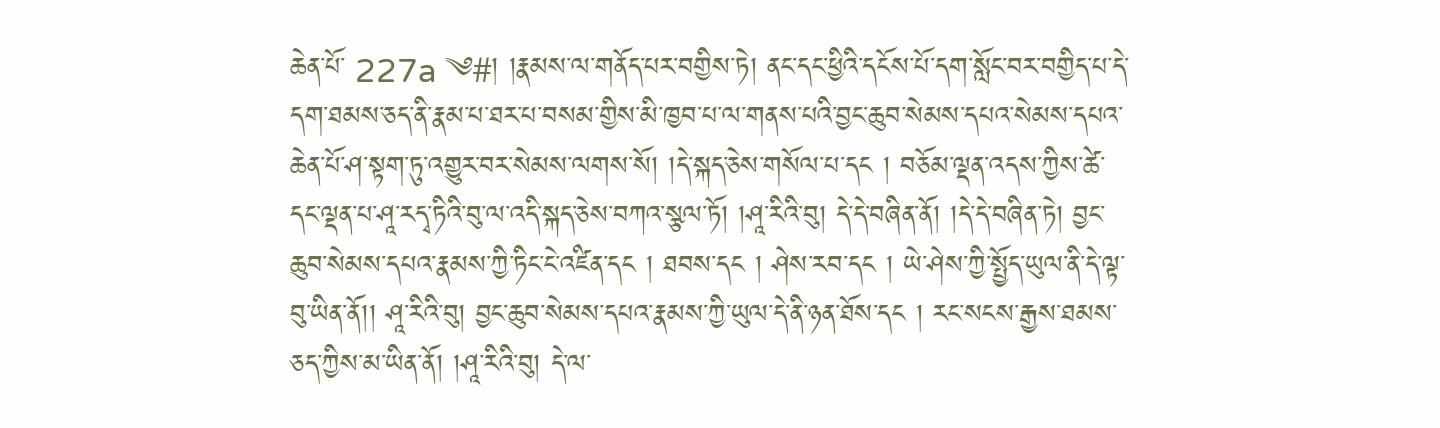ཆེན་པོ་ 227a ༄#། །རྣམས་ལ་གནོད་པར་བགྱིས་ཏེ། ནང་དང་ཕྱིའི་དངོས་པོ་དག་སློང་བར་བགྱིད་པ་དེ་དག་ཐམས་ཅད་ནི་རྣམ་པ་ཐར་པ་བསམ་གྱིས་མི་ཁྱབ་པ་ལ་གནས་པའི་བྱང་ཆུབ་སེམས་དཔའ་སེམས་དཔའ་ཆེན་པོ་ཤ་སྟག་ཏུ་འགྱུར་བར་སེམས་ལགས་སོ། །དེ་སྐད་ཅེས་གསོལ་པ་དང ། བཅོམ་ལྡན་འདས་ཀྱིས་ཚེ་དང་ལྡན་པ་ཤཱ་རདྭ་ཏིའི་བུ་ལ་འདི་སྐད་ཅེས་བཀའ་སྩལ་ཏོ། །ཤཱ་རིའི་བུ། དེ་དེ་བཞིན་ནོ། །དེ་དེ་བཞིན་ཏེ། བྱང་ཆུབ་སེམས་དཔའ་རྣམས་ཀྱི་ཏིང་ངེ་འཛིན་དང ། ཐབས་དང ། ཤེས་རབ་དང ། ཡེ་ཤེས་ཀྱི་སྤྱོད་ཡུལ་ནི་དེ་ལྟ་བུ་ཡིན་ནོ།། ཤཱ་རིའི་བུ། བྱང་ཆུབ་སེམས་དཔའ་རྣམས་ཀྱི་ཡུལ་དེ་ནི་ཉན་ཐོས་དང ། རང་སངས་རྒྱས་ཐམས་ཅད་ཀྱིས་མ་ཡིན་ནོ། །ཤཱ་རིའི་བུ། དེ་ལ་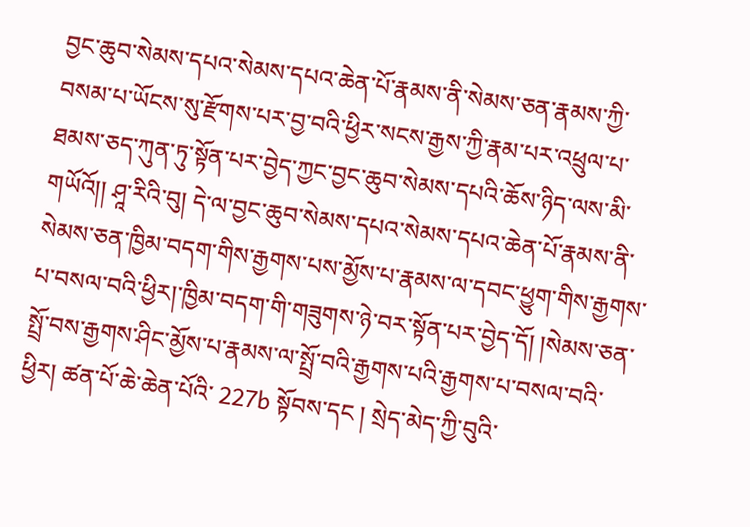བྱང་ཆུབ་སེམས་དཔའ་སེམས་དཔའ་ཆེན་པོ་རྣམས་ནི་སེམས་ཅན་རྣམས་ཀྱི་བསམ་པ་ཡོངས་སུ་རྫོགས་པར་བྱ་བའི་ཕྱིར་སངས་རྒྱས་ཀྱི་རྣམ་པར་འཕྲུལ་པ་ཐམས་ཅད་ཀུན་ཏུ་སྟོན་པར་བྱེད་ཀྱང་བྱང་ཆུབ་སེམས་དཔའི་ཆོས་ཉིད་ལས་མི་གཡོའོ།། ཤཱ་རིའི་བུ། དེ་ལ་བྱང་ཆུབ་སེམས་དཔའ་སེམས་དཔའ་ཆེན་པོ་རྣམས་ནི་སེམས་ཅན་ཁྱིམ་བདག་གིས་རྒྱགས་པས་མྱོས་པ་རྣམས་ལ་དབང་ཕྱུག་གིས་རྒྱགས་པ་བསལ་བའི་ཕྱིར།་ཁྱིམ་བདག་གི་གཟུགས་ཉེ་བར་སྟོན་པར་བྱེད་དོ། །སེམས་ཅན་སྤྲོ་བས་རྒྱགས་ཤིང་མྱོས་པ་རྣམས་ལ་སྤྲོ་བའི་རྒྱགས་པའི་རྒྱགས་པ་བསལ་བའི་ཕྱིར། ཚན་པོ་ཆེ་ཆེན་པོའི་ 227b སྟོབས་དང ། སྲེད་མེད་ཀྱི་བུའི་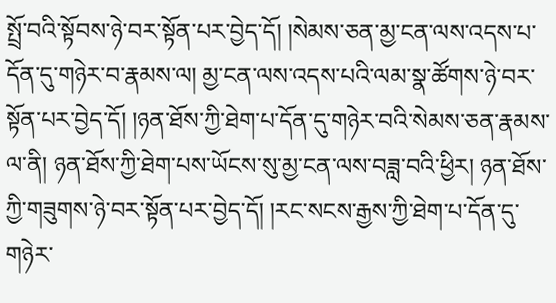སྤྲོ་བའི་སྟོབས་ཉེ་བར་སྟོན་པར་བྱེད་དོ། །སེམས་ཅན་མྱ་ངན་ལས་འདས་པ་དོན་དུ་གཉེར་བ་རྣམས་ལ། མྱ་ངན་ལས་འདས་པའི་ལམ་སྣ་ཚོགས་ཉེ་བར་སྟོན་པར་བྱེད་དོ། །ཉན་ཐོས་ཀྱི་ཐེག་པ་དོན་དུ་གཉེར་བའི་སེམས་ཅན་རྣམས་ལ་ནི། ཉན་ཐོས་ཀྱི་ཐེག་པས་ཡོངས་སུ་མྱ་ངན་ལས་བཟླ་བའི་ཕྱིར། ཉན་ཐོས་ཀྱི་གཟུགས་ཉེ་བར་སྟོན་པར་བྱེད་དོ། །རང་སངས་རྒྱས་ཀྱི་ཐེག་པ་དོན་དུ་གཉེར་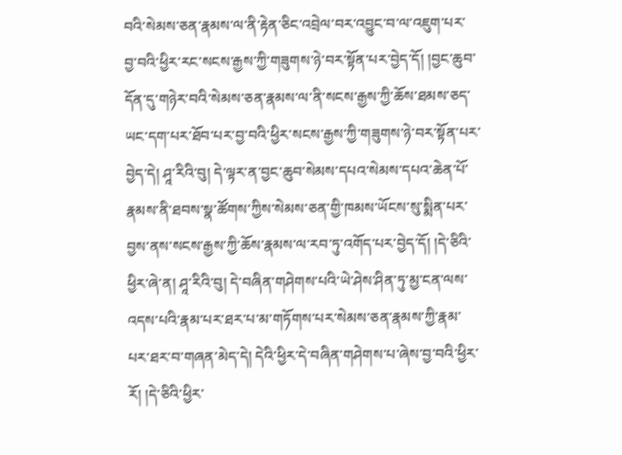བའི་སེམས་ཅན་རྣམས་ལ་ནི་རྟེན་ཅིང་འབྲེལ་བར་འབྱུང་བ་ལ་འཇུག་པར་བྱ་བའི་ཕྱིར་རང་སངས་རྒྱས་ཀྱི་གཟུགས་ཉེ་བར་སྟོན་པར་བྱེད་དོ། །བྱང་ཆུབ་དོན་དུ་གཉེར་བའི་སེམས་ཅན་རྣམས་ལ་ནི་སངས་རྒྱས་ཀྱི་ཆོས་ཐམས་ཅད་ཡང་དག་པར་ཐོབ་པར་བྱ་བའི་ཕྱིར་སངས་རྒྱས་ཀྱི་གཟུགས་ཉེ་བར་སྟོན་པར་བྱེད་དེ། ཤཱ་རིའི་བུ། དེ་ལྟར་ན་བྱང་ཆུབ་སེམས་དཔའ་སེམས་དཔའ་ཆེན་པོ་རྣམས་ནི་ཐབས་སྣ་ཚོགས་ཀྱིས་སེམས་ཅན་གྱི་ཁམས་ཡོངས་སུ་སྨིན་པར་བྱས་ནས་སངས་རྒྱས་ཀྱི་ཆོས་རྣམས་ལ་རབ་ཏུ་འགོད་པར་བྱེད་དོ། །དེ་ཅིའི་ཕྱིར་ཞེ་ན། ཤཱ་རིའི་བུ། དེ་བཞིན་གཤེགས་པའི་ཡེ་ཤེས་ཤིན་ཏུ་མྱ་ངན་ལས་འདས་པའི་རྣམ་པར་ཐར་པ་མ་གཏོགས་པར་སེམས་ཅན་རྣམས་ཀྱི་རྣམ་པར་ཐར་བ་གཞན་མེད་དེ། དེའི་ཕྱིར་དེ་བཞིན་གཤེགས་པ་ཞེས་བྱ་བའི་ཕྱིར་རོ། །དེ་ཅིའི་ཕྱིར་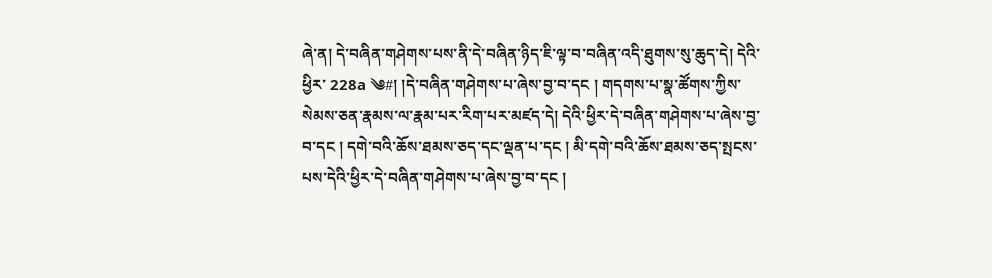ཞེ་ན། དེ་བཞིན་གཤེགས་པས་ནི་དེ་བཞིན་ཉིད་ཇི་ལྟ་བ་བཞིན་འདི་ཐུགས་སུ་ཆུད་དེ། དེའི་ཕྱིར་ 228a ༄#། །དེ་བཞིན་གཤེགས་པ་ཞེས་བྱ་བ་དང ། གདགས་པ་སྣ་ཚོགས་ཀྱིས་སེམས་ཅན་རྣམས་ལ་རྣམ་པར་རིག་པར་མཛད་དེ། དེའི་ཕྱིར་དེ་བཞིན་གཤེགས་པ་ཞེས་བྱ་བ་དང ། དགེ་བའི་ཆོས་ཐམས་ཅད་དང་ལྡན་པ་དང ། མི་དགེ་བའི་ཆོས་ཐམས་ཅད་སྤངས་པས་དེའི་ཕྱིར་དེ་བཞིན་གཤེགས་པ་ཞེས་བྱ་བ་དང །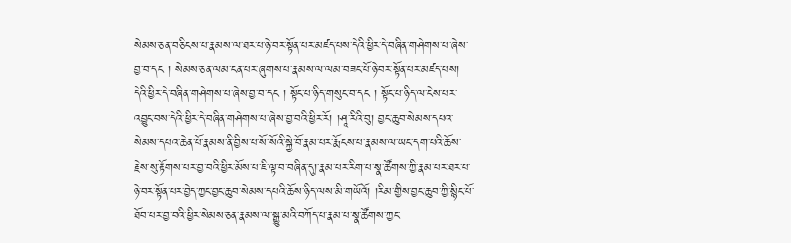སེམས་ཅན་བཅིངས་པ་རྣམས་ལ་ཐར་པ་ཉེ་བར་སྟོན་པར་མཛད་པས་དེའི་ཕྱིར་དེ་བཞིན་གཤེགས་པ་ཞེས་བྱ་བ་དང ། སེམས་ཅན་ལམ་ངན་པར་ཞུགས་པ་རྣམས་ལ་ལམ་བཟང་པོ་ཉེ་བར་སྟོན་པར་མཛད་པས། དེའི་ཕྱིར་དེ་བཞིན་གཤེགས་པ་ཞེས་བྱ་བ་དང ། སྟོང་པ་ཉིད་གསུང་བ་དང ། སྟོང་པ་ཉིད་ལ་ངེས་པར་འབྱུང་བས་དེའི་ཕྱིར་དེ་བཞིན་གཤེགས་པ་ཞེས་བྱ་བའི་ཕྱིར་རོ། །ཤཱ་རིའི་བུ། བྱང་ཆུབ་སེམས་དཔའ་སེམས་དཔའ་ཆེན་པོ་རྣམས་ནི་བྱིས་པ་སོ་སོའི་སྐྱེ་བོ་རྣམ་པར་རྨོངས་པ་རྣམས་ལ་ཡང་དག་པའི་ཆོས་རྗེས་སུ་རྟོགས་པར་བྱ་བའི་ཕྱིར་མོས་པ་ཇི་ལྟ་བ་བཞིན་དུ།་རྣམ་པར་རིག་པ་སྣ་ཚོགས་ཀྱི་རྣམ་པར་ཐར་པ་ཉེ་བར་སྟོན་པར་བྱེད་ཀྱང་བྱང་ཆུབ་སེམས་དཔའི་ཆོས་ཉིད་ལས་མི་གཡོའོ། །རིམ་གྱིས་བྱང་ཆུབ་ཀྱི་སྙིང་པོ་ཐོབ་པར་བྱ་བའི་ཕྱིར་སེམས་ཅན་རྣམས་ལ་སྒྱུ་མའི་བཀོད་པ་རྣམ་པ་སྣ་ཚོགས་ཀྱང་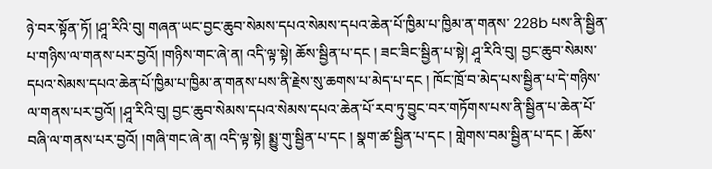ཉེ་བར་སྟོན་ཏོ། །ཤཱ་རིའི་བུ། གཞན་ཡང་བྱང་ཆུབ་སེམས་དཔའ་སེམས་དཔའ་ཆེན་པོ་ཁྱིམ་པ་ཁྱིམ་ན་གནས་ 228b པས་ནི་སྦྱིན་པ་གཉིས་ལ་གནས་པར་བྱའོ། །གཉིས་གང་ཞེ་ན། འདི་ལྟ་སྟེ། ཆོས་སྦྱིན་པ་དང ། ཟང་ཟིང་སྦྱིན་པ་སྟེ། ཤཱ་རིའི་བུ། བྱང་ཆུབ་སེམས་དཔའ་སེམས་དཔའ་ཆེན་པོ་ཁྱིམ་པ་ཁྱིམ་ན་གནས་པས་ནི་རྗེས་སུ་ཆགས་པ་མེད་པ་དང ། ཁོང་ཁྲོ་བ་མེད་པས་སྦྱིན་པ་དེ་གཉིས་ལ་གནས་པར་བྱའོ། །ཤཱ་རིའི་བུ། བྱང་ཆུབ་སེམས་དཔའ་སེམས་དཔའ་ཆེན་པོ་རབ་ཏུ་བྱུང་བར་གཏོགས་པས་ནི་སྦྱིན་པ་ཆེན་པོ་བཞི་ལ་གནས་པར་བྱའོ། །གཞི་གང་ཞེ་ན། འདི་ལྟ་སྟེ། སྨྱུ་གུ་སྦྱིན་པ་དང ། སྣག་ཚ་སྦྱིན་པ་དང ། གླེགས་བམ་སྦྱིན་པ་དང ། ཆོས་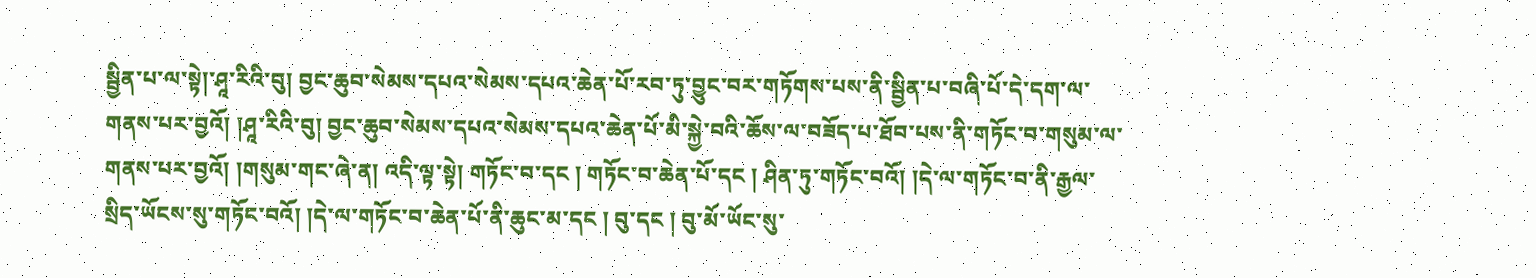སྦྱིན་པ་ལ་སྟེ།་ཤཱ་རིའི་བུ། བྱང་ཆུབ་སེམས་དཔའ་སེམས་དཔའ་ཆེན་པོ་རབ་ཏུ་བྱུང་བར་གཏོགས་པས་ནི་སྦྱིན་པ་བཞི་པོ་དེ་དག་ལ་གནས་པར་བྱའོ། །ཤཱ་རིའི་བུ། བྱང་ཆུབ་སེམས་དཔའ་སེམས་དཔའ་ཆེན་པོ་མི་སྐྱེ་བའི་ཆོས་ལ་བཟོད་པ་ཐོབ་པས་ནི་གཏོང་བ་གསུམ་ལ་གནས་པར་བྱའོ། །གསུམ་གང་ཞེ་ན། འདི་ལྟ་སྟེ། གཏོང་བ་དང ། གཏོང་བ་ཆེན་པོ་དང ། ཤིན་ཏུ་གཏོང་བའོ། །དེ་ལ་གཏོང་བ་ནི་རྒྱལ་སྲིད་ཡོངས་སུ་གཏོང་བའོ། །དེ་ལ་གཏོང་བ་ཆེན་པོ་ནི་ཆུང་མ་དང ། བུ་དང ། བུ་མོ་ཡོང་སུ་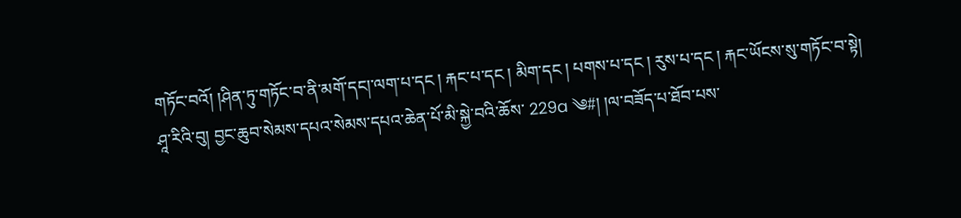གཏོང་བའོ། །ཤིན་ཏུ་གཏོང་བ་ནི་མགོ་དང།་ལག་པ་དང ། རྐང་པ་དང ། མིག་དང ། པགས་པ་དང ། རུས་པ་དང ། རྐང་ཡོངས་སུ་གཏོང་བ་སྟེ། ཤཱ་རིའི་བུ། བྱང་ཆུབ་སེམས་དཔའ་སེམས་དཔའ་ཆེན་པོ་མི་སྐྱེ་བའི་ཆོས་ 229a ༄#། །ལ་བཟོད་པ་ཐོབ་པས་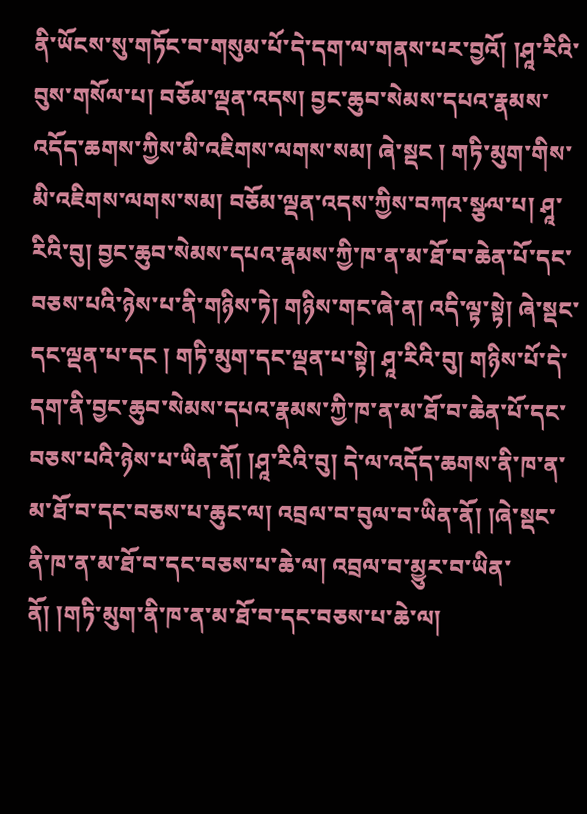ནི་ཡོངས་སུ་གཏོང་བ་གསུམ་པོ་དེ་དག་ལ་གནས་པར་བྱའོ། །ཤཱ་རིའི་བུས་གསོལ་པ། བཅོམ་ལྡན་འདས། བྱང་ཆུབ་སེམས་དཔའ་རྣམས་འདོད་ཆགས་ཀྱིས་མི་འཇིགས་ལགས་སམ། ཞེ་སྡང ། གཏི་མུག་གིས་མི་འཇིགས་ལགས་སམ། བཅོམ་ལྡན་འདས་ཀྱིས་བཀའ་སྩལ་པ། ཤཱ་རིའི་བུ། བྱང་ཆུབ་སེམས་དཔའ་རྣམས་ཀྱི་ཁ་ན་མ་ཐོ་བ་ཆེན་པོ་དང་བཅས་པའི་ཉེས་པ་ནི་གཉིས་ཏེ། གཉིས་གང་ཞེ་ན། འདི་ལྟ་སྟེ། ཞེ་སྡང་དང་ལྡན་པ་དང ། གཏི་མུག་དང་ལྡན་པ་སྟེ། ཤཱ་རིའི་བུ། གཉིས་པོ་དེ་དག་ནི་བྱང་ཆུབ་སེམས་དཔའ་རྣམས་ཀྱི་ཁ་ན་མ་ཐོ་བ་ཆེན་པོ་དང་བཅས་པའི་ཉེས་པ་ཡིན་ནོ། །ཤཱ་རིའི་བུ། དེ་ལ་འདོད་ཆགས་ནི་ཁ་ན་མ་ཐོ་བ་དང་བཅས་པ་ཆུང་ལ། འབྲལ་བ་བུལ་བ་ཡིན་ནོ། །ཞེ་སྡང་ནི་ཁ་ན་མ་ཐོ་བ་དང་བཅས་པ་ཆེ་ལ། འབྲལ་བ་མྱུར་བ་ཡིན་ནོ། །གཏི་མུག་ནི་ཁ་ན་མ་ཐོ་བ་དང་བཅས་པ་ཆེ་ལ།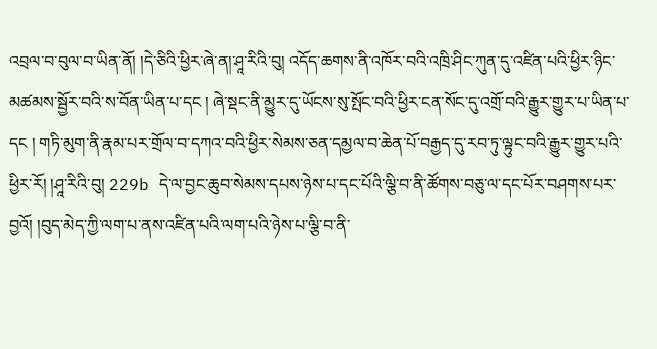འབྲལ་བ་བུལ་བ་ཡིན་ནོ། །དེ་ཅིའི་ཕྱིར་ཞེ་ན།་ཤཱ་རིའི་བུ། འདོད་ཆགས་ནི་འཁོར་བའི་འཁྲི་ཤིང་ཀུན་དུ་འཛིན་པའི་ཕྱིར་ཉིང་མཚམས་སྦྱོར་བའི་ས་བོན་ཡིན་པ་དང ། ཞེ་སྡང་ནི་མྱུར་དུ་ཡོངས་སུ་སྤོང་བའི་ཕྱིར་ངན་སོང་དུ་འགྲོ་བའི་རྒྱུར་གྱུར་པ་ཡིན་པ་དང ། གཏི་མུག་ནི་རྣམ་པར་གྲོལ་བ་དཀའ་བའི་ཕྱིར་སེམས་ཅན་དམྱལ་བ་ཆེན་པོ་བརྒྱད་དུ་རབ་ཏུ་ལྟུང་བའི་རྒྱུར་གྱུར་པའི་ཕྱིར་རོ། །ཤཱ་རིའི་བུ། 229b དེ་ལ་བྱང་ཆུབ་སེམས་དཔས་ཉེས་པ་དང་པོའི་ལྕི་བ་ནི་ཚོགས་བཅུ་ལ་དང་པོར་བཤགས་པར་བྱའོ། །བུད་མེད་ཀྱི་ལག་པ་ནས་འཛིན་པའི་ལག་པའི་ཉེས་པ་ལྕི་བ་ནི་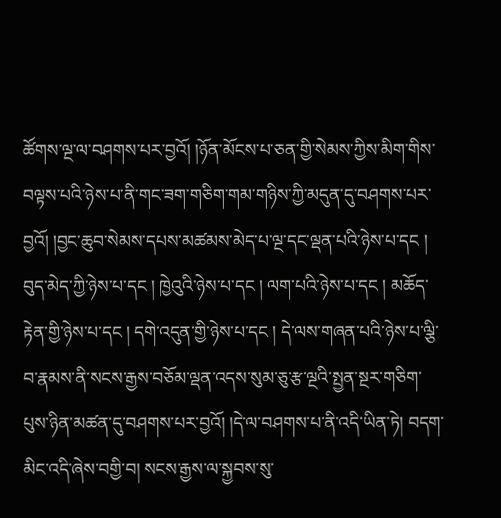ཚོགས་ལྔ་ལ་བཤགས་པར་བྱའོ། །ཉོན་མོངས་པ་ཅན་གྱི་སེམས་ཀྱིས་མིག་གིས་བལྟས་པའི་ཉེས་པ་ནི་གང་ཟག་གཅིག་གམ་གཉིས་ཀྱི་མདུན་དུ་བཤགས་པར་བྱའོ། །བྱང་ཆུབ་སེམས་དཔས་མཚམས་མེད་པ་ལྔ་དང་ལྡན་པའི་ཉེས་པ་དང ། བུད་མེད་ཀྱི་ཉེས་པ་དང ། ཁྱེའུའི་ཉེས་པ་དང ། ལག་པའི་ཉེས་པ་དང ། མཆོད་རྟེན་གྱི་ཉེས་པ་དང ། དགེ་འདུན་གྱི་ཉེས་པ་དང ། དེ་ལས་གཞན་པའི་ཉེས་པ་ལྕི་བ་རྣམས་ནི་སངས་རྒྱས་བཅོམ་ལྡན་འདས་སུམ་ཅུ་རྩ་ལྔའི་སྤྱན་སྔར་གཅིག་པུས་ཉིན་མཚན་དུ་བཤགས་པར་བྱའོ། །དེ་ལ་བཤགས་པ་ནི་འདི་ཡིན་ཏེ། བདག་མིང་འདི་ཞེས་བགྱི་བ། སངས་རྒྱས་ལ་སྐྱབས་སུ་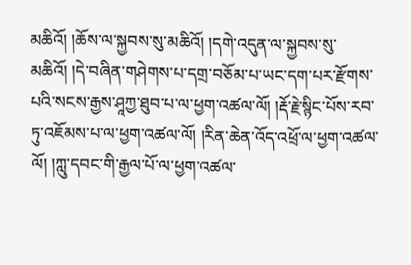མཆིའོ། །ཆོས་ལ་སྐྱབས་སུ་མཆིའོ། །དགེ་འདུན་ལ་སྐྱབས་སུ་མཆིའོ། །དེ་བཞིན་གཤེགས་པ་དགྲ་བཅོམ་པ་ཡང་དག་པར་རྫོགས་པའི་སངས་རྒྱས་ཤཱཀྱ་ཐུབ་པ་ལ་ཕྱག་འཚལ་ལོ། །རྡོ་རྗེ་སྙིང་པོས་རབ་ཏུ་འཇོམས་པ་ལ་ཕྱག་འཚལ་ལོ། །རིན་ཆེན་འོད་འཕྲོ་ལ་ཕྱག་འཚལ་ལོ། །ཀླུ་དབང་གི་རྒྱལ་པོ་ལ་ཕྱག་འཚལ་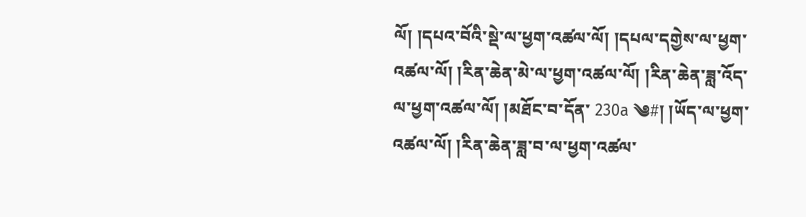ལོ། །དཔའ་བོའི་སྡེ་ལ་ཕྱག་འཚལ་ལོ། །དཔལ་དགྱེས་ལ་ཕྱག་འཚལ་ལོ། །རིན་ཆེན་མེ་ལ་ཕྱག་འཚལ་ལོ། །རིན་ཆེན་ཟླ་འོད་ལ་ཕྱག་འཚལ་ལོ། །མཐོང་བ་དོན་ 230a ༄#། །ཡོད་ལ་ཕྱག་འཚལ་ལོ། །རིན་ཆེན་ཟླ་བ་ལ་ཕྱག་འཚལ་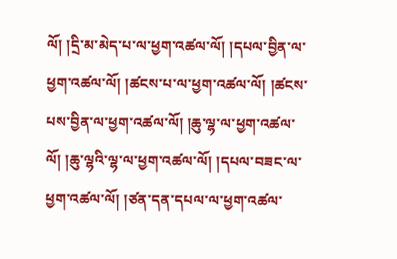ལོ། །དྲི་མ་མེད་པ་ལ་ཕྱག་འཚལ་ལོ། །དཔལ་བྱིན་ལ་ཕྱག་འཚལ་ལོ། །ཚངས་པ་ལ་ཕྱག་འཚལ་ལོ། །ཚངས་པས་བྱིན་ལ་ཕྱག་འཚལ་ལོ། །ཆུ་ལྷ་ལ་ཕྱག་འཚལ་ལོ། །ཆུ་ལྷའི་ལྷ་ལ་ཕྱག་འཚལ་ལོ། །དཔལ་བཟང་ལ་ཕྱག་འཚལ་ལོ། །ཙན་དན་དཔལ་ལ་ཕྱག་འཚལ་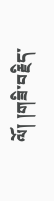ལོ། །གཟི་བརྗིད་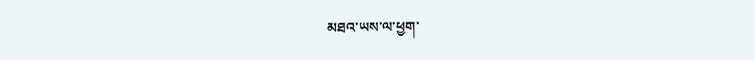མཐའ་ཡས་ལ་ཕྱག་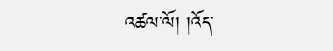འཚལ་ལོ། །འོད་